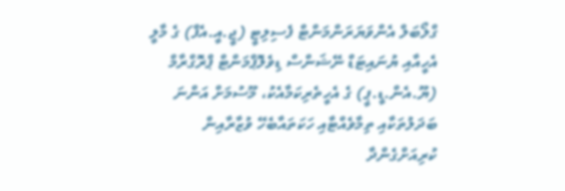ގްލޯބަލް އެންވަޔަރަންމަންޓް ފެސިލިޓީ (ޖީ.އީ.އެފް) ގެ މާލީ އެހީއާއި ޔުނައިޓަޑް ނޭޝަންސް ޑިވެލޮޕްމަންޓް ޕްރޮގްރާމް (ޔޫ.އެން.ޑީ.ޕީ) ގެ އެހީތެރިކަމާއެކު، މޫސުމަށް އަންނަ ބަދަލުތަކާއި ތިމާވެއްޓާއި ހަކަތައާބެހޭ ވުޒާރާއިން ކުރިއަށްގެންދާ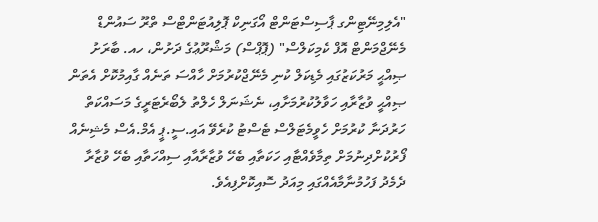"އެލިމިނޭޓިންގ ޕާސިސްޓަންޓް އޯގަނިކް ޕޮލިއުޓަންޓްސް ތްރޫ ސައުންޑް މެނޭޖްމަންޓް އޮފް ކެމިކަލްސް" (ޕޮޕްސް) މަޝްރޫޢުގެ ދަށުން، ހއ. ބާރަށު ޞިއްޙީ މަރުކަޒުގައި މެޑިކަލް ކުނި މެނޭޖްކުރުމަށް ހާއްސަ ތަނެއް ގާއިމުކޮށް އެތަން ޞިއްޙީ ވުޒާރާއި ހަވާލުކުރުމަށާއި، ނެޝަނަލް ހެލްތު ލެބޯރެޓަރީގެ މަސައްކަތް ހަރުދަނާ ކުރުމަށް ހެވީމެޓަލްސް ޓެސްޓު ކުރެވޭ އައި.ސީ.ޕީ އެމް.އެސް މެޝިނެއް ފޯރުކުށްދިނުމަށް ތިމާވެއްޓާއި ހަކަތާއި ބެހޭ ވުޒާރާއާއި ސިއްހަތާއި ބެހޭ ވުޒާރާ ދެމެދު ފަހުމުނާމާއެއްގައި މިއަދު ސޮއިކޮށްފިއެވެ.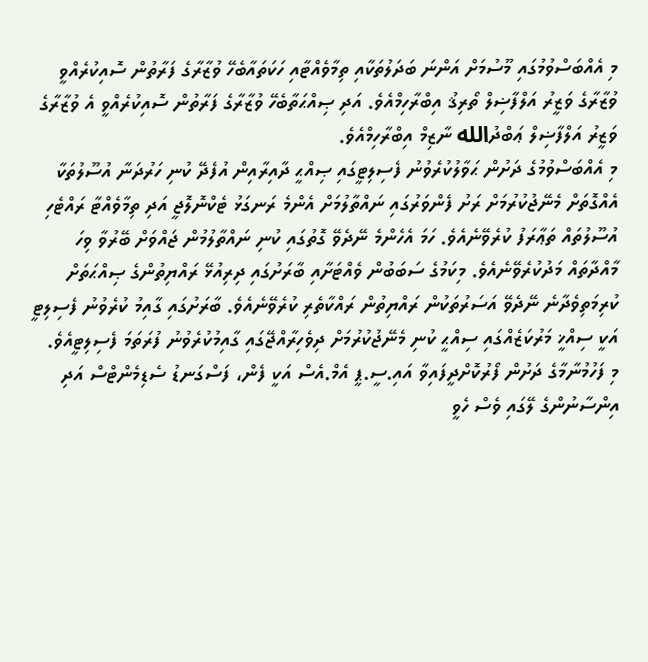މި އެއްބަސްވުމުގައި މޫސުމަށް އަންނަ ބަދަލުތަކާއި ތިމާވެއްޓާއި ހަކަތައާބެހޭ ވުޒާރާގެ ފަރާތުން ސޮއިކުރެއްވީ ވުޒާރާގެ ވަޒީރު އަލްފާޟިލް ތޯރިޤު އިބްރާހިމްއެވެ. އަދި ޞިއްޙަތާބެހޭ ވުޒާރާގެ ފަރާތުން ސޮއިކުރެއްވީ އެ ވުޒާރާގެ ވަޒީރު އަލްފާޟިލް ޢަބްދުالله ނާޒިމް އިބްރާހިމްއެވެ.
މި އެއްބަސްވުމުގެ ދަށުން ޙަވާލުކުރެވުނު ފެސިލިޓީގައި ޞިއްޙީ ދާއިރާއިން އުފެދޭ ކުނި ހަރުދަނާ އުސޫލުތަކާ އެއްގޮތަށް މެނޭޖުކުރުމަށް ރަށު ފެންވަރުގައި ނައްތާލުމަށް އެންމެ ރަނގަޅު ޓެކްނޮލޮޖީ އަދި ތިމާވެއްޓާ ރައްޓެހި އުސޫލުތައް ތަޢާރަފު ކުރެވޭނެއެވެ. ހަމަ އެހެންމެ ނޭދެވޭ ގޮތުގައި ކުނި ނައްތާލުމުން ޖައްވަށް ބޭރުވާ ވިހަ މާއްދާތައް މަދުކުރެވޭނެއެވެ. މިކަމުގެ ސަބަބުން ވެއްޓަށާއި ބާރަށުގައި ދިރިއުޅޭ ރައްޔިތުންގެ ޞިއްޙަތަށް ކުރިމަތިވެދާނެ ނޭދެވޭ އަސަރުތަކުން ރައްޔިތުން ރައްކާތެރި ކުރެވޭނެއެވެ. ބާރަށުގައި ގާއިމު ކުރެވުނު ފެސިލިޓީ އަކީ ސިއްޚީ މަރުކަޒެއްގައި ސިއްޙީ ކުނި މެނޭޖުކުރުމަށް ދިވެހިރާއްޖޭގައި ގާއިމުކުރެވުނު ފުރަތަމަ ފެސިލިޓީއެވެ.
މި ފަހުމުނާމާގެ ދަށުން ފޯރުކޮށްދީފައިވާ އައި.ސީ.ޕީ އެމް.އެސް އަކީ ފެން، ފަސްގަނޑު ސެޑިމެންޓްސް އަދި އިންސާނުންގެ ލޭގައި ވެސް ހެވީ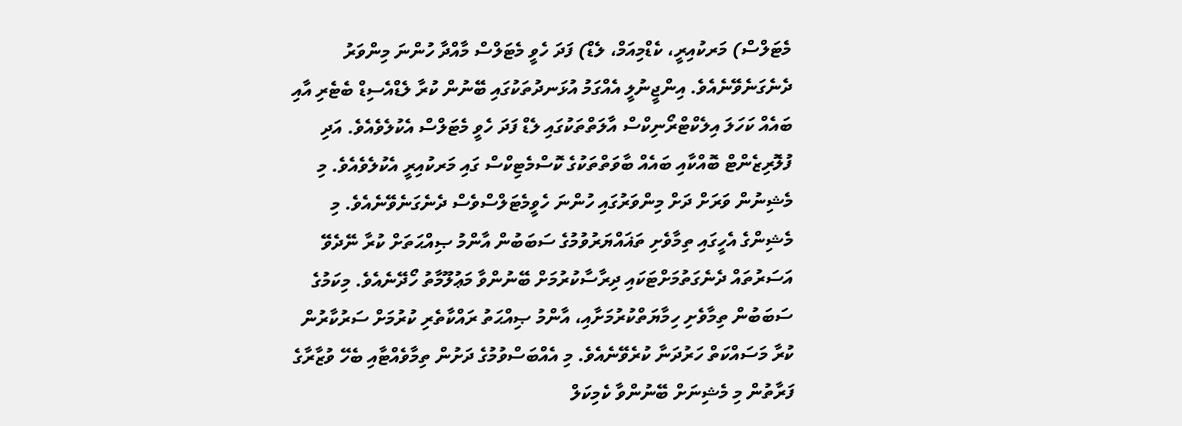މެޓަލްސް) މަރކުއިރީ، ކެޑްމިއަމް، ލެޑް) ފަދަ ހެވީ މެޓަލްސް މާއްދާ ހުންނަ މިންވަރު ދެނެގަނެވޭނެއެވެ. އިންޖީނުލީ އެއްގަމު އުޅަނދުތަކުގައި ބޭނުން ކުރާ ލެޑްއެސިޑް ބެޓެރި އާއި ބައެއް ކަހަލަ އިލެކްޓްރޯނިކްސް އާލަތްތަކުގައި ލެޑް ފަދަ ހެވީ މެޓަލްސް އެކުލެވެއެވެ. އަދި ފުލޮރިޒެންޓް ބޮއްކާއި ބައެއް ބާވަތްތަކުގެ ކޮސްމެޓިކްސް ގައި މަރކުއިރީ އެކުލެވެއެވެ. މި މެޝިނުން ވަރަށް ދަށް މިންވަރުގައި ހުންނަ ހެވީމެޓަލްސްވެސް ދެނެގަނެވޭނެއެވެ. މި މެޝިންގެ އެހީގައި ތިމާވެށި ތަޣައްޔަރުވުމުގެ ސަބަބުން އާންމު ޞިއްޙަތަށް ކުރާ ނޭދެވޭ އަސަރުތައް ދެނެގަތުމަށްޓަކައި ދިރާސާކުރުމަށް ބޭނުންވާ މަޢުލޫމާތު ހޯދޭނެއެވެ. މިކަމުގެ ސަބަބުން ތިމާވެށި ހިމާޔަތްކުރުމަށާއި، އާންމު ޞިއްޙަތު ރައްކާތެރި ކުރުމަށް ސަރުކާރުން ކުރާ މަސައްކަތް ހަރުދަނާ ކުރެވޭނެއެވެ. މި އެއްބަސްވުމުގެ ދަށުން ތިމާވެއްޓާއި ބެހޭ ވުޒާރާގެ ފަރާތުން މި މެޝިނަށް ބޭނުންވާ ކެމިކަލް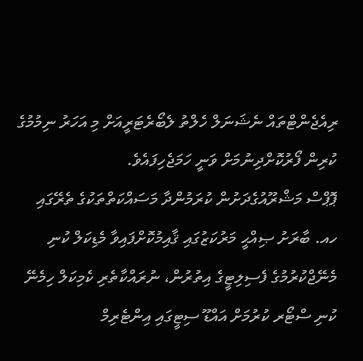ރިއެޖެންޓްތައް ނެޝަނަލް ހެލްތު ލެބޯރެޓަރީއަށް މި އަހަރު ނިމުމުގެ ކުރިން ފޯރުކޮށްދިނުމަށް ވަނީ ހަމަޖެހިފައެވެ.
ޕޮޕްސް މަޝްރޫއުގެދަށުން ކުރަމުންދާ މަސައްކަތްތަކުގެ ތެރޭގައި ހއ. ބާރަށު ޞިއްޙީ މަރުކަޒުގައި ޤާއިމުކޮށްފައިވާ މެޑިކަލް ކުނި މެނޭޖްކުރުމުގެ ފެސިލިޓީގެ އިތުރުން، ނުރައްކާތެރި ކެމިކަލް ހިމެނޭ ކުނި ސްޓޯރ ކުރުމަށް އައްޑޫ ސިޓީގައި އިންޓެރިމް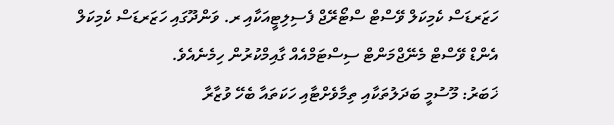ހަޒަރޑަސް ކެމިކަލް ވޭސްޓް ސްޓޯރޭޖް ފެސިލިޓީއަކާއި ރ. ވަންދޫގައި ހަޒަރޑަސް ކެމިކަލް އެންޑް ވޭސްޓް މެނޭޖްމަންޓް ސިސްޓަމްއެއް ގާއިމްކުރުން ހިމެނެއެވެ.
ޚަބަރު: މޫސުމީ ބަދަލުތަކާއި ތިމާވެށްޓާއި ހަކަތައާ ބެހޭ ވުޒާރާ